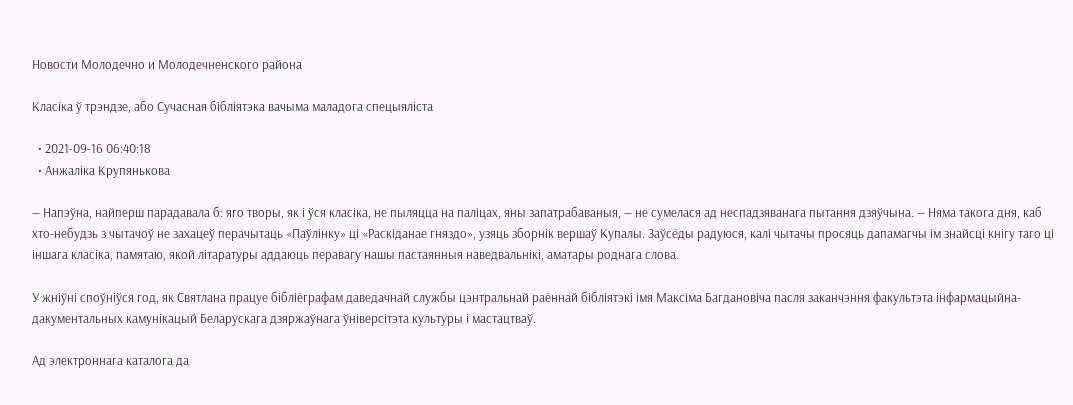Новости Молодечно и Молодечненского района

Класіка ў трэндзе, або Сучасная бібліятэка вачыма маладога спецыяліста

  • 2021-09-16 06:40:18
  • Анжаліка Крупянькова

— Напэўна, найперш парадавала б: яго творы, як і ўся класіка, не пыляцца на паліцах, яны запатрабаваныя, — не сумелася ад неспадзяванага пытання дзяўчына. — Няма такога дня, каб хто-небудзь з чытачоў не захацеў перачытаць «Паўлінку» ці «Раскіданае гняздо», узяць зборнік вершаў Купалы. Заўсёды радуюся, калі чытачы просяць дапамагчы ім знайсці кнігу таго ці іншага класіка, памятаю, якой літаратуры аддаюць перавагу нашы пастаянныя наведвальнікі, аматары роднага слова.

У жніўні споўніўся год, як Святлана працуе бібліёграфам даведачнай службы цэнтральнай раённай бібліятэкі імя Максіма Багдановіча пасля заканчэння факультэта інфармацыйна-дакументальных камунікацый Беларускага дзяржаўнага ўніверсітэта культуры і мастацтваў.

Ад электроннага каталога да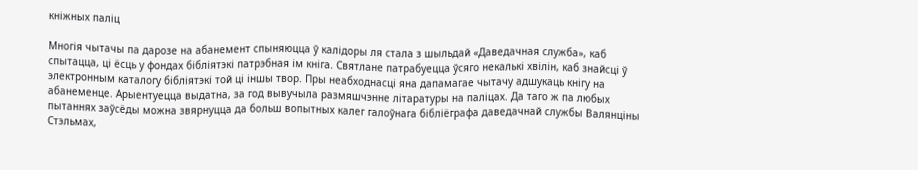кніжных паліц

Многія чытачы па дарозе на абанемент спыняюцца ў калідоры ля стала з шыльдай «Даведачная служба», каб спытацца, ці ёсць у фондах бібліятэкі патрэбная ім кніга. Святлане патрабуецца ўсяго некалькі хвілін, каб знайсці ў электронным каталогу бібліятэкі той ці іншы твор. Пры неабходнасці яна дапамагае чытачу адшукаць кнігу на абанеменце. Арыентуецца выдатна, за год вывучыла размяшчэнне літаратуры на паліцах. Да таго ж па любых пытаннях заўсёды можна звярнуцца да больш вопытных калег галоўнага бібліёграфа даведачнай службы Валянціны Стэльмах,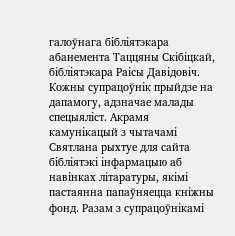галоўнага бібліятэкара абанемента Таццяны Скібіцкай, бібліятэкара Раісы Давідовіч. Кожны супрацоўнік прыйдзе на дапамогу, адзначае малады спецыяліст. Акрамя камунікацый з чытачамі Святлана рыхтуе для сайта бібліятэкі інфармацыю аб навінках літаратуры, якімі пастаянна папаўняецца кніжны фонд. Разам з супрацоўнікамі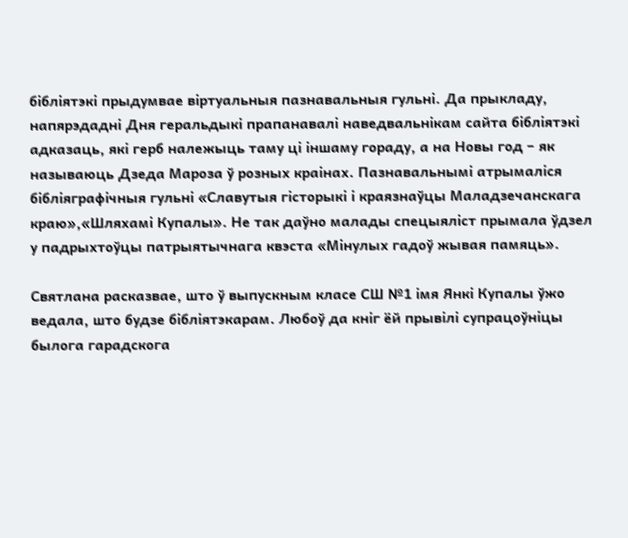бібліятэкі прыдумвае віртуальныя пазнавальныя гульні. Да прыкладу, напярэдадні Дня геральдыкі прапанавалі наведвальнікам сайта бібліятэкі адказаць, які герб належыць таму ці іншаму гораду, а на Новы год – як называюць Дзеда Мароза ў розных краінах. Пазнавальнымі атрымаліся бібліяграфічныя гульні «Славутыя гісторыкі і краязнаўцы Маладзечанскага краю»,«Шляхамі Купалы». Не так даўно малады спецыяліст прымала ўдзел у падрыхтоўцы патрыятычнага квэста «Мінулых гадоў жывая памяць».

Святлана расказвае, што ў выпускным класе СШ №1 імя Янкі Купалы ўжо ведала, што будзе бібліятэкарам. Любоў да кніг ёй прывілі супрацоўніцы былога гарадскога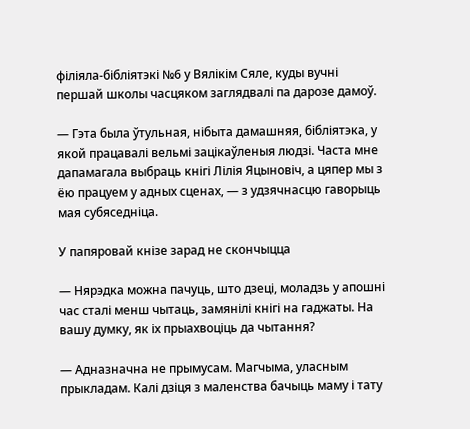філіяла-бібліятэкі №6 у Вялікім Сяле, куды вучні першай школы часцяком заглядвалі па дарозе дамоў.

— Гэта была ўтульная, нібыта дамашняя, бібліятэка, у якой працавалі вельмі зацікаўленыя людзі. Часта мне дапамагала выбраць кнігі Лілія Яцыновіч, а цяпер мы з ёю працуем у адных сценах, — з удзячнасцю гаворыць мая субяседніца.

У папяровай кнізе зарад не скончыцца

— Нярэдка можна пачуць, што дзеці, моладзь у апошні час сталі менш чытаць, замянілі кнігі на гаджаты. На вашу думку, як іх прыахвоціць да чытання?

— Адназначна не прымусам. Магчыма, уласным прыкладам. Калі дзіця з маленства бачыць маму і тату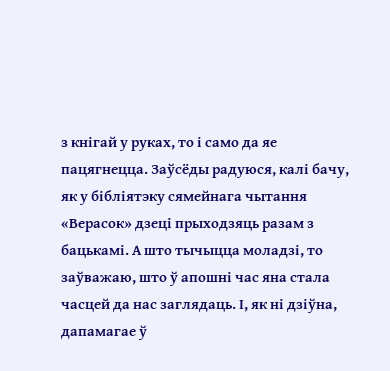з кнігай у руках, то і само да яе пацягнецца. Заўсёды радуюся, калі бачу, як у бібліятэку сямейнага чытання «Верасок» дзеці прыходзяць разам з бацькамі. А што тычыцца моладзі, то заўважаю, што ў апошні час яна стала часцей да нас заглядаць. І, як ні дзіўна, дапамагае ў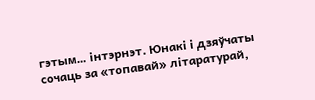гэтым… інтэрнэт. Юнакі і дзяўчаты сочаць за «топавай» літаратурай,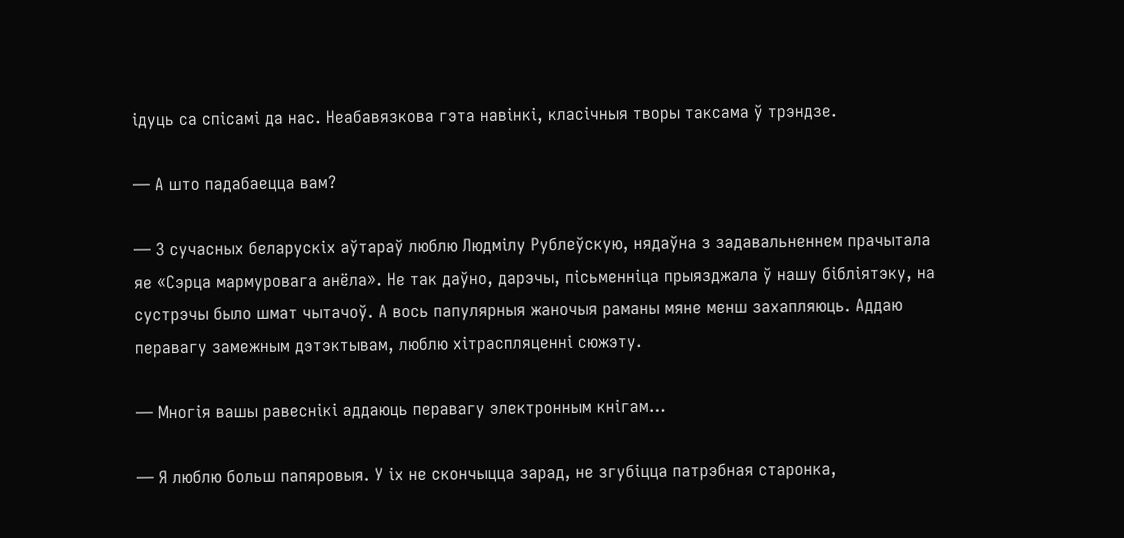ідуць са спісамі да нас. Неабавязкова гэта навінкі, класічныя творы таксама ў трэндзе.

— А што падабаецца вам?

— З сучасных беларускіх аўтараў люблю Людмілу Рублеўскую, нядаўна з задавальненнем прачытала яе «Сэрца мармуровага анёла». Не так даўно, дарэчы, пісьменніца прыязджала ў нашу бібліятэку, на сустрэчы было шмат чытачоў. А вось папулярныя жаночыя раманы мяне менш захапляюць. Аддаю перавагу замежным дэтэктывам, люблю хітраспляценні сюжэту.

— Многія вашы равеснікі аддаюць перавагу электронным кнігам…

— Я люблю больш папяровыя. У іх не скончыцца зарад, не згубіцца патрэбная старонка,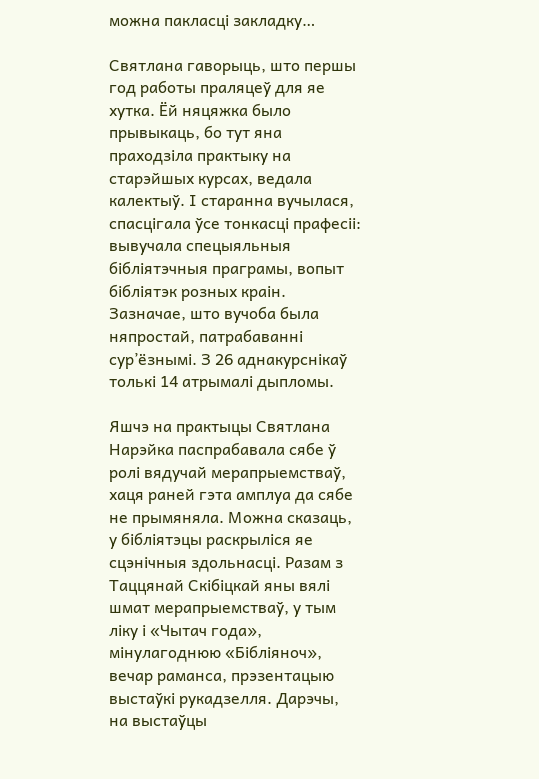можна пакласці закладку…

Святлана гаворыць, што першы год работы праляцеў для яе хутка. Ёй няцяжка было прывыкаць, бо тут яна праходзіла практыку на старэйшых курсах, ведала калектыў. І старанна вучылася, спасцігала ўсе тонкасці прафесіі: вывучала спецыяльныя бібліятэчныя праграмы, вопыт бібліятэк розных краін. Зазначае, што вучоба была няпростай, патрабаванні сур’ёзнымі. З 26 аднакурснікаў толькі 14 атрымалі дыпломы.

Яшчэ на практыцы Святлана Нарэйка паспрабавала сябе ў ролі вядучай мерапрыемстваў, хаця раней гэта амплуа да сябе не прымяняла. Можна сказаць, у бібліятэцы раскрыліся яе сцэнічныя здольнасці. Разам з Таццянай Скібіцкай яны вялі шмат мерапрыемстваў, у тым ліку і «Чытач года», мінулагоднюю «Бібліяноч», вечар раманса, прэзентацыю выстаўкі рукадзелля. Дарэчы, на выстаўцы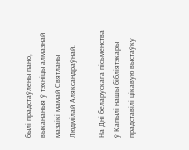былі прадстаўлены пано, выкананыя ў тэхніцы алмазнай мазаікі мамай Святланы Людмілай Аляксандраўнай.

На Дні беларускага пісьменства ў Капылі нашы бібліятэкары прадставілі цікавую выстаўку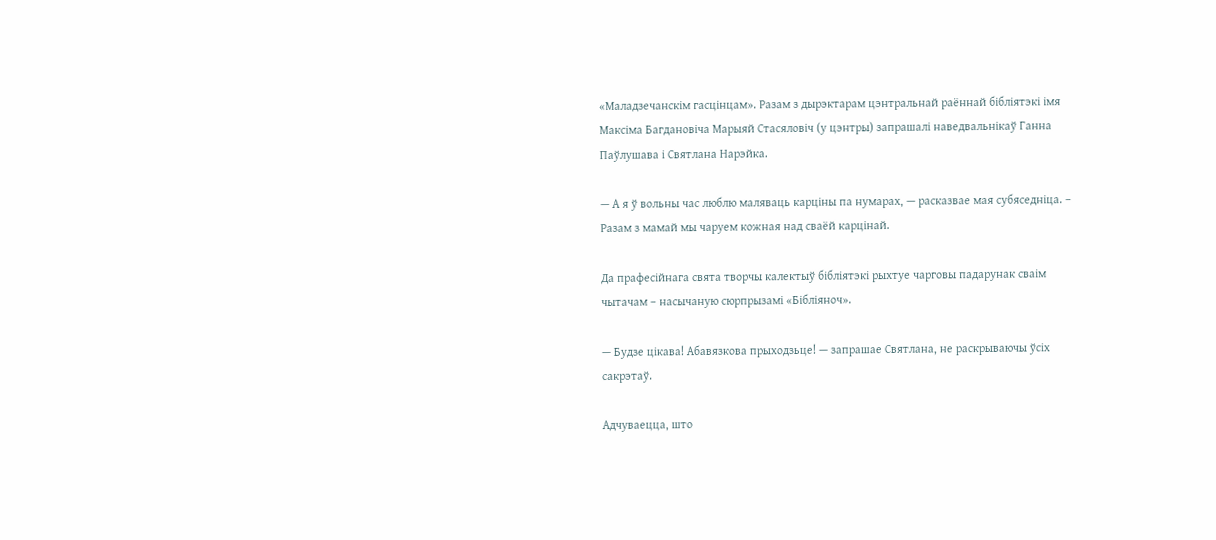«Маладзечанскім гасцінцам». Разам з дырэктарам цэнтральнай раённай бібліятэкі імя Максіма Багдановіча Марыяй Стасяловіч (у цэнтры) запрашалі наведвальнікаў Ганна Паўлушава і Святлана Нарэйка.

— А я ў вольны час люблю маляваць карціны па нумарах, — расказвае мая субяседніца. – Разам з мамай мы чаруем кожная над сваёй карцінай.

Да прафесійнага свята творчы калектыў бібліятэкі рыхтуе чарговы падарунак сваім чытачам – насычаную сюрпрызамі «Бібліяноч».

— Будзе цікава! Абавязкова прыходзьце! — запрашае Святлана, не раскрываючы ўсіх сакрэтаў.

Адчуваецца, што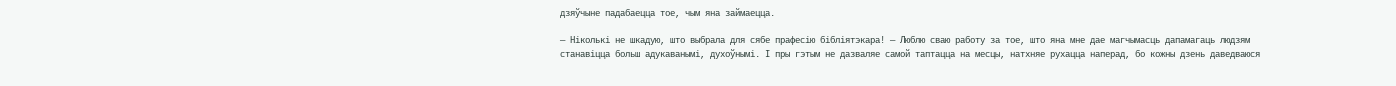дзяўчыне падабаецца тое, чым яна займаецца.

— Ніколькі не шкадую, што выбрала для сябе прафесію бібліятэкара! — Люблю сваю работу за тое, што яна мне дае магчымасць дапамагаць людзям станавіцца больш адукаванымі, духоўнымі. І пры гэтым не дазваляе самой таптацца на месцы, натхняе рухацца наперад, бо кожны дзень даведваюся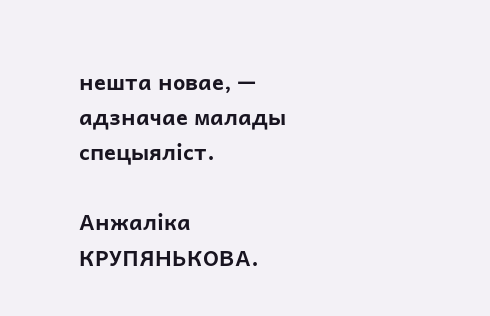нешта новае, — адзначае малады спецыяліст.

Анжаліка КРУПЯНЬКОВА.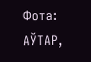Фота: АЎТАР,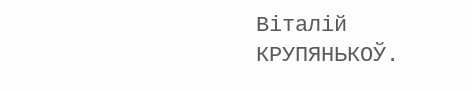Віталій КРУПЯНЬКОЎ.